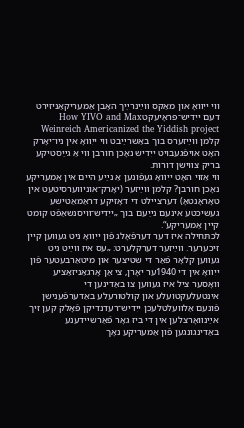ווי ייִװאָ און מאַקס װײַנרײַך האָבן אַמעריקאַניזירט דעם ייִדיש־פּראָיעקטHow YIVO and Max Weinreich Americanized the Yiddish project
קלמן ווײַזערס בוך באַשרײַבט ווי ייִװאָ אין ניו־יאָרק האָט אויפֿגעבויט ייִדיש נאָכן חורבן װי אַ גײַסטיקע בריק צװישן דורות.
װי אַזױ האָט ייִװאָ געפֿונען אַ נײַע הײם אין אַמעריקע נאָכן חורבן? קלמן װײַזער (יאָרק־אוניװערסיטעט אין טאָראָנטאָ) דערצײלט די דאָזיקע דראַמאַטישע געשיכטע אינעם נײַעם בוך „ייִדיש־װיסנשאַפֿט קומט קײן אַמעריקע“.
לכתּחילה איז דער דערפֿאָלג פֿון ייִװאָ ניט געװען קיין זיכערער. װײַזער דערקלערט: „עס איז װײַט ניט געװען קלאָר פֿאַר די שטיצער און מיטאַרבעטער פֿון ייִװאָ אין די 1940ער יאָרן, צי אַן אָרגאַניזאַציע װאָסער ציל איז געװען צו באַדינען די אינטעלעקטועלע און קולטורעלע באַדערפֿענישן פֿונעם אַלװעלטלעכן ייִדיש־רעדנדיקן פֿאָלק קען זיך אײַנװאָרצלען אין די ביז גאָר פֿאַרשײדענע באַדינגונגען פֿון אַמעריקע נאָך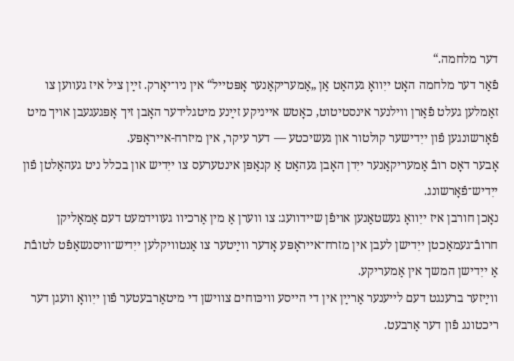דער מלחמה.“
פֿאַר דער מלחמה האָט ייִװאָ געהאַט אַן „אַמעריקאַנער אָפּטײל“ אין ניו־יאָרק. זײַן ציל איז געװען צו זאַמלען געלט פֿאַרן װילנער אינסטיטוט, כאָטש אײניקע זײַנע מיטגלידער האָבן זיך אָפּגעגעבן אױך מיט פֿאָרשונגען פֿון ייִדישער קולטור און געשיכטע — דער עיקר, אין מיזרח-אײראָפּע.
אָבער דאָס רובֿ אַמעריקאַנער ייִדן האָבן געהאַט אַ קנאַפּן אינטערעס צו ייִדיש און בכלל ניט געהאַלטן פֿון ייִדיש־פֿאָרשונג.
נאָכן חורבן איז ייִװאָ געשטאַנען אױפֿן שײדװעג: צו װערן אַ מין אַרכיװ געװידמעט דעם אַמאָליקן חרובֿ־געמאַכטן ייִדישן לעבן אין מזרח־אײראָפּע אָדער װײַטער צו אַנטװיקלען ייִדיש־װיסנשאַפֿט לטובֿת אַ ייִדישן המשך אין אַמעריקע.
װײַזער ברענגט דעם לײענער אַרײַן אין די הײסע װיכּוחים צװישן די מיטאַרבעטער פֿון ייִװאָ װעגן דער ריכטונג פֿון דער אַרבעט.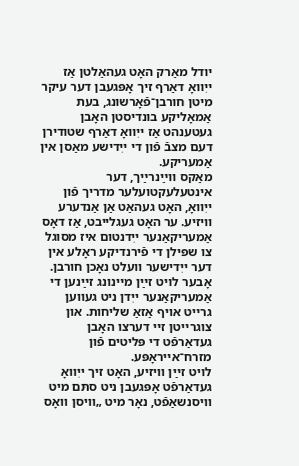יודל מאַרק האָט געהאַלטן אַז ייִװאָ דאַרף זיך אָפּגעבן דער עיקר מיטן חורבן־פֿאָרשונג, בעת אַמאָליקע בונדיסטן האָבן געטענהט אַז ייִװאָ דאַרף שטודירן דעם מצבֿ פֿון די ייִדישע מאַסן אין אַמעריקע.
מאַקס װײַנרײַך, דער אינטעלעקטועלער מדריך פֿון ייִװאָ, האָט געהאַט אַן אַנדערע װיזיע. ער האָט געגלייבט, אַז דאָס אַמעריקאַנער ייִדנטום איז מסוגל צו שפּילן די פֿירנדיקע ראָלע אין דער ייִדישער װעלט נאָכן חורבן. אָבער לױט זײַן מײנונג זײַנען די אַמעריקאַנער ייִדן ניט געװען גרײט אויף אַזאַ שליחות. און צוגרײטן זײ דערצו האָבן געדאַרפֿט די פּליטים פֿון מזרח־אײראָפּע.
לױט זײַן װיזיע, האָט זיך ייִװאָ געדאַרפֿט אָפּגעבן ניט סתּם מיט װיסנשאַפֿט, נאָר מיט „װיסן װאָס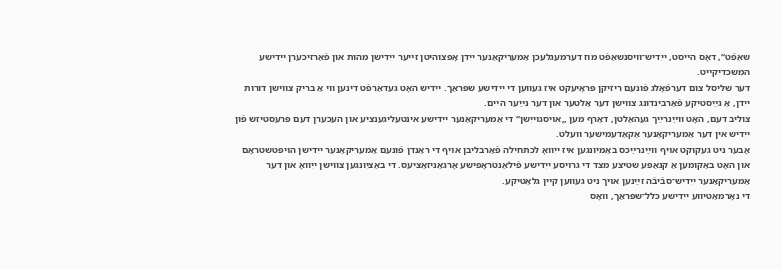שאַפֿט“, דאָס הײסט, ייִדיש־װיסנשאַפֿט מוז דערמעגלעכן אַמעריקאַנער ייִדן אָפּצוהיטן זײער ייִדישן מהות און פֿאַרזיכערן ייִדישע המשכדיקײט.
דער שליסל צום דערפֿאָלג פֿונעם ריזיקן פּראָיעקט איז געװען די ייִדישע שפּראַך. ייִדיש האָט געדאַרפֿט דינען װי אַ בריק צװישן דורות ייִדן, אַ גײַסטיקע פֿאַרבינדונג צװישן דער אַלטער און דער נײַער הײם.
צוליב דעם, האָט װײַנרײַך געהאַלטן, דאַרף מען „אױסגױיִשן“ די אַמעריקאַנער ייִדישע אינטעליגענציע און העכערן דעם פּרעסטיזש פֿון ייִדיש אין דער אַמעריקאַנער אַקאַדעמישער װעלט.
אָבער ניט געקוקט אױף װײַנרײַכס באַמיִונגען איז ייִװאָ לכתּחילה פֿאַרבליבן אױף די ראַנדן פֿונעם אַמעריקאַנער ייִדישן הױפּטשטראָם און האָט באַקומען אַ קנאַפּע שטיצע מצד די גרױסע ייִדישע פֿילאַנטראָפּישע אָרגאַניזאַציעס. די באַציִונגען צװישן ייִװאָ און דער אַמעריקאַנער ייִדיש־סבֿיבֿה זײַנען אױך ניט געװען קײן גלאַטיקע.
די נאָרמאַטיװע ייִדישע כּלל־שפּראַך, װאָס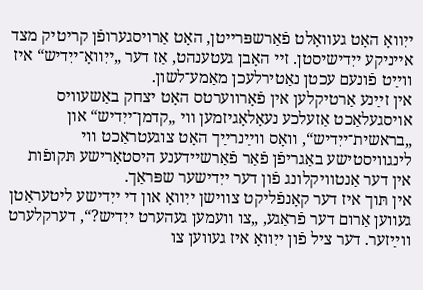ייִװאָ האָט געװאָלט פֿאַרשפּרײטן, האָט אַרױסגערופֿן קריטיק מצד אײניקע ייִדישיסטן. זײ האָבן געטענהט, אַז דער „ייִװאָ־ייִדיש“ איז װײַט פֿונעם עכטן נאַטירלעכן מאַמע־לשון.
אין זײַנע אַרטיקלען אין פֿאָרװערטס האָט יצחק באַשעװיס אױסגעלאַכט אַזעלכע נעאָלאָגיזמען װי „קדמן־ייִדיש“ און „בראשית־ייִדיש“, װאָס װײַנרײַך האָט צוגעטראַכט װי לינגװיסטישע באַגריפֿן פֿאַר פֿאַרשײדענע היסטאָרישע תּקופֿות אין דער אַנטװיקלונג פֿון דער ייִדישער שפּראַך.
אין תּוך איז דער קאָנפֿליקט צװישן ייִװאָ און די ייִדישע ליטעראַטן געװען אַרום דער פֿראַגע, „צו װעמען געהערט ייִדיש?“, דערקלערט װײַזער. דער ציל פֿון ייִװאָ איז געװען צו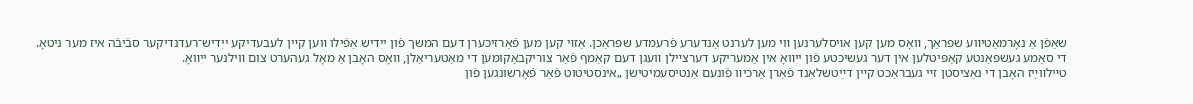שאַפֿן אַ נאָרמאַטיװע שפּראַך, װאָס מען קען אױסלערנען װי מען לערנט אַנדערע פֿרעמדע שפּראַכן. אַזױ קען מען פֿאַרזיכערן דעם המשך פֿון ייִדיש אַפֿילו װען קײן לעבעדיקע ייִדיש־רעדנדיקער סבֿיבֿה איז מער ניטאָ.
די סאַמע געשפּאַנטע קאַפּיטלען אין דער געשיכטע פֿון ייִװאָ אין אַמעריקע דערצײלן װעגן דעם קאַמף פֿאַר צוריקבאַקומען די מאַטעריאַלן, װאָס האָבן אַ מאָל געהערט צום װילנער ייִװאָ.
טײלװײַז האָבן די נאַציסטן זײ געבראַכט קײן דײַטשלאַנד פֿאַרן אַרכיװ פֿונעם אַנטיסעמיטישן „אינסטיטוט פֿאַר פֿאָרשונגען פֿון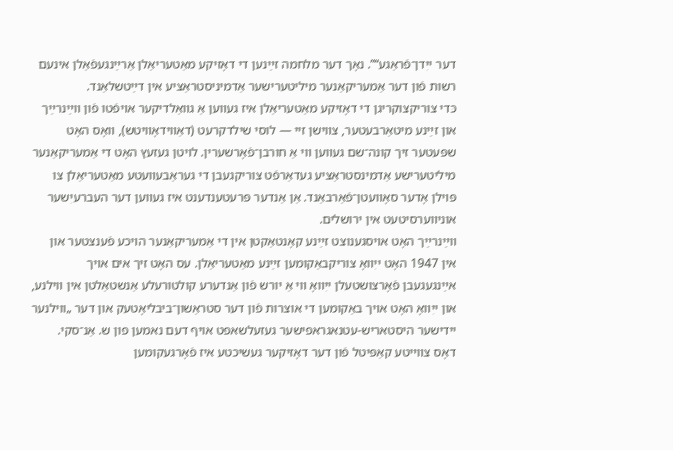דער ייִדן־פֿראַגע“”. נאָך דער מלחמה זײַנען די דאָזיקע מאַטעריאַלן אַרײַנגעפֿאַלן אינעם רשות פֿון דער אַמעריקאַנער מיליטערישער אַדמיניסטראַציע אין דײַטשלאַנד.
כּדי צוריקצוקריגן די דאָזיקע מאַטעריאַלן איז געװען אַ גװאַלדיקער אױפֿטו פֿון װײַנרײַך און זײַנע מיטאַרבעטער, צװישן זיי — לוסי שילדקרעט (דאַװידאָװיטש), װאָס האָט שפּעטער זיך קונה־שם געװען װי אַ חורבן־פֿאָרשערין. לױטן געזעץ האָט די אַמעריקאַנער מיליטערישע אַדמינסטראַציע געדאַרפֿט צוריקגעבן די געראַבעװעטע מאַטעריאַלן צו פּױלן אָדער סאָװעטן־פֿאַרבאַנד. אַן אַנדער פּרעטענדענט איז געװען דער העברעיִשער אוניװערסיטעט אין ירושלים.
װײַנרײַך האָט אױסגענוצט זײַנע קאָנטאַקטן אין די אַמעריקאַנער הױכע פֿענצטער און אין 1947 האָט ייִװאָ צוריקבאַקומען זײַנע מאַטעריאַלן. עס האָט זיך אים אױך אײַנגעגעבן פֿאָרצושטעלן ייִװאָ װי אַ יורש פֿון אַנדערע קולטורעלע אַנשטאַלטן אין װילנע, און ייִװאָ האָט אױך באַקומען די אוצרות פֿון דער סטראַשון־ביבליאָטעק און דער „ווילנער יידישער היסטאריש-עטנאגראפישער געזעלשאפט אויף דעם נאמען פון ש. אַנ־סקי.
דאָס צװײטע קאַפּיטל פֿון דער דאָזיקער געשיכטע איז פֿאָרגעקומען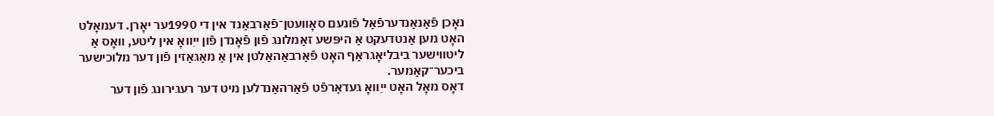נאָכן פֿאַנאַנדערפֿאַל פֿונעם סאָװעטן־פֿאַרבאַנד אין די 1990ער יאָרן. דעמאָלט האָט מען אַנטדעקט אַ היפּשע זאַמלונג פֿון פֿאָנדן פֿון ייִװאָ אין ליטע, װאָס אַ ליטװישער ביבליאָגראַף האָט פֿאַרבאַהאַלטן אין אַ מאַגאַזין פֿון דער מלוכישער ביכער־קאַמער.
דאָס מאָל האָט ייִװאָ געדאַרפֿט פֿאַרהאַנדלען מיט דער רעגירונג פֿון דער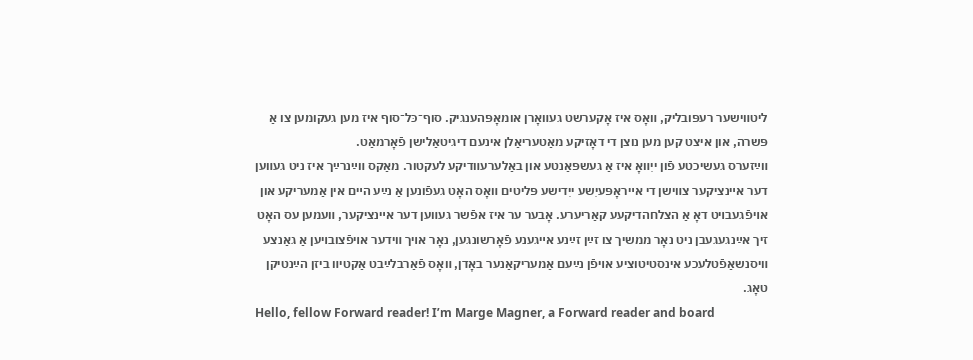ליטװישער רעפּובליק, װאָס איז אָקערשט געװאָרן אומאָפּהענגיק. סוף־כּל־סוף איז מען געקומען צו אַ פּשרה, און איצט קען מען נוצן די דאָזיקע מאַטעריאַלן אינעם דיגיטאַלישן פֿאָרמאַט.
װײַזערס געשיכטע פֿון ייִװאָ איז אַ געשפּאַנטע און באַלערעװדיקע לעקטור. מאַקס װײַנרײַך איז ניט געװען דער אײנציקער צװישן די אײראָפּעיִשע ייִדישע פּליטים װאָס האָט געפֿונען אַ נײַע הײם אין אַמעריקע און אױפֿגעבױט דאָ אַ הצלחהדיקעע קאַריערע. אָבער ער איז אפֿשר געװען דער אײנציקער, װעמען עס האָט זיך אײַנגעגעבן ניט נאָר ממשיך צו זײַן זײַנע אײגענע פֿאָרשונגען, נאָר אױך װידער אױפֿצובױען אַ גאַנצע װיסנשאַפֿטלעכע אינסטיטוציע אױפֿן נײַעם אַמעריקאַנער באָדן, װאָס פֿאַרבלײַבט אַקטיװ ביזן הײַנטיקן טאָג.
Hello, fellow Forward reader! I’m Marge Magner, a Forward reader and board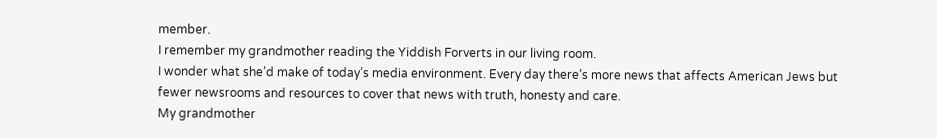member.
I remember my grandmother reading the Yiddish Forverts in our living room.
I wonder what she’d make of today’s media environment. Every day there’s more news that affects American Jews but fewer newsrooms and resources to cover that news with truth, honesty and care.
My grandmother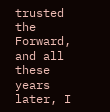trusted the Forward, and all these years later, I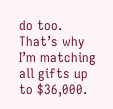do too. That’s why I’m matching all gifts up to $36,000.